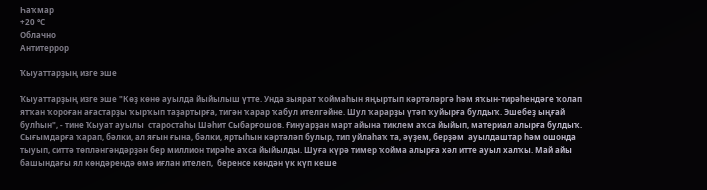Һаҡмар
+20 °С
Облачно
Антитеррор

Ҡыуаттарҙың изге эше

Ҡыуаттарҙың изге эше "Көҙ көнө ауылда йыйылыш үтте. Унда зыярат ҡоймаһын яңыртып кәртәләргә һәм яҡын-тирәһендәге ҡолап ятҡан ҡороған ағастарҙы ҡырҡып таҙартырға, тигән ҡарар ҡабул ителгәйне. Шул ҡарарҙы үтәп ҡуйырға булдыҡ. Эшебеҙ ыңғай булһын", - тине Ҡыуат ауылы  старостаһы Шәһит Сыбарғошов. Ғинуарҙан март айына тиклем аҡса йыйып, материал алырға булдыҡ. Сығымдарға ҡарап, бәлки, ал яғын ғына, бәлки, яртыһын кәртәләп булыр, тип уйлаһаҡ та, әүҙем, берҙәм  ауылдаштар һәм ошонда тыуып, ситтә төпләнгәндәрҙән бер миллион тирәһе аҡса йыйылды. Шуға күрә тимер ҡойма алырға хәл итте ауыл халҡы. Май айы башындағы ял көндәрендә өмә иғлан ителеп,  беренсе көндән үк күп кеше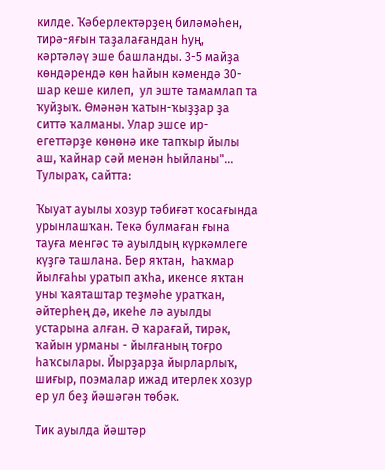килде. Ҡәберлектәрҙең биләмәһен, тирә-яғын таҙалағандан һуң,  кәртәләү эше башланды. 3-5 майҙа көндәрендә көн һайын кәмендә 30-шар кеше килеп,  ул эште тамамлап та ҡуйҙыҡ. Өмәнән ҡатын-ҡыҙҙар ҙа ситтә ҡалманы. Улар эшсе ир-егеттәрҙе көнөнә ике тапҡыр йылы аш, ҡайнар сәй менән һыйланы"... Тулыраҡ, сайтта:

Ҡыуат ауылы хозур тәбиғәт ҡосағында урынлашҡан. Текә булмаған ғына тауға менгәс тә ауылдың күркәмлеге күҙгә ташлана. Бер яҡтан,  Һаҡмар йылғаһы уратып аҡһа, икенсе яҡтан уны ҡаяташтар теҙмәһе уратҡан, әйтерһең дә, икеһе лә ауылды устарына алған. Ә ҡарағай, тирәк, ҡайын урманы - йылғаның тоғро һаҡсылары. Йырҙарҙа йырларлыҡ, шиғыр, поэмалар ижад итерлек хозур ер ул беҙ йәшәгән төбәк.

Тик ауылда йәштәр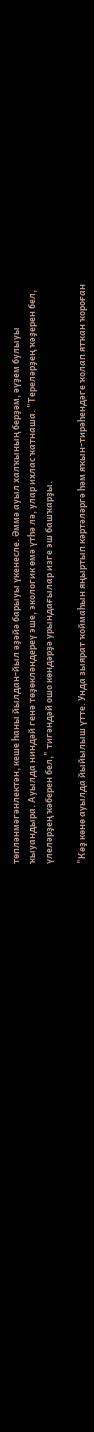төпләнмәгәнлектән, кеше һаны йылдан-йыл әҙәйә барыуы үкенесле. Әммә ауыл халҡының берҙәм, әүҙем булыуы ҡыуандыра. Ауылда ниндәй генә төҙөкләндереү эше, экологик өмә үтһә лә, улар ихлас ҡатнаша. "Тереләрҙең ҡәҙерен бел, үлеләрҙең ҡәберен бел," тигәндәй ошо көндәрҙә урындағылар изге эш башҡарҙы.

"Көҙ көнө ауылда йыйылыш үтте. Унда зыярат ҡоймаһын яңыртып кәртәләргә һәм яҡын-тирәһендәге ҡолап ятҡан ҡороған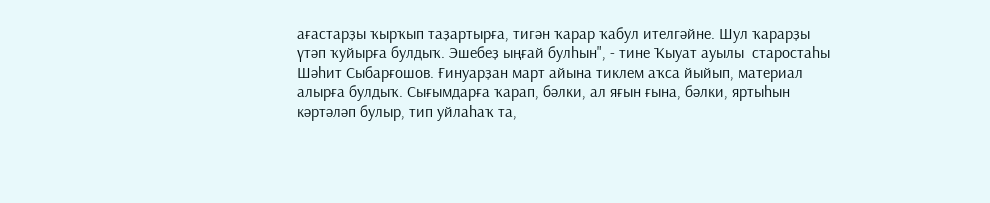ағастарҙы ҡырҡып таҙартырға, тигән ҡарар ҡабул ителгәйне. Шул ҡарарҙы үтәп ҡуйырға булдыҡ. Эшебеҙ ыңғай булһын", - тине Ҡыуат ауылы  старостаһы Шәһит Сыбарғошов. Ғинуарҙан март айына тиклем аҡса йыйып, материал алырға булдыҡ. Сығымдарға ҡарап, бәлки, ал яғын ғына, бәлки, яртыһын кәртәләп булыр, тип уйлаһаҡ та,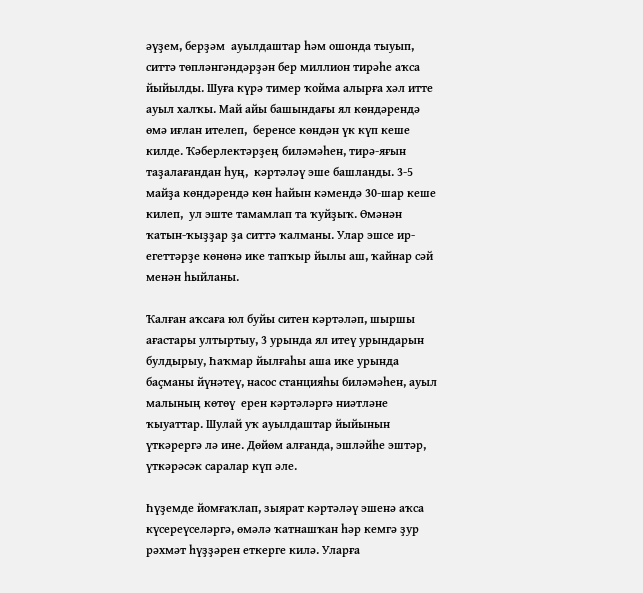әүҙем, берҙәм  ауылдаштар һәм ошонда тыуып, ситтә төпләнгәндәрҙән бер миллион тирәһе аҡса йыйылды. Шуға күрә тимер ҡойма алырға хәл итте ауыл халҡы. Май айы башындағы ял көндәрендә өмә иғлан ителеп,  беренсе көндән үк күп кеше килде. Ҡәберлектәрҙең биләмәһен, тирә-яғын таҙалағандан һуң,  кәртәләү эше башланды. 3-5 майҙа көндәрендә көн һайын кәмендә 30-шар кеше килеп,  ул эште тамамлап та ҡуйҙыҡ. Өмәнән ҡатын-ҡыҙҙар ҙа ситтә ҡалманы. Улар эшсе ир-егеттәрҙе көнөнә ике тапҡыр йылы аш, ҡайнар сәй менән һыйланы.

Ҡалған аҡсаға юл буйы ситен кәртәләп, шыршы ағастары ултыртыу, 3 урында ял итеү урындарын булдырыу, Һаҡмар йылғаһы аша ике урында баҫманы йүнәтеү, насос станцияһы биләмәһен, ауыл малының көтөү  ерен кәртәләргә ниәтләне ҡыуаттар. Шулай уҡ ауылдаштар йыйынын үткәрергә лә ине. Дөйөм алғанда, эшләйһе эштәр, үткәрәсәк саралар күп әле.

Һүҙемде йомғаҡлап, зыярат кәртәләү эшенә аҡса күсереүселәргә, өмәлә ҡатнашҡан һәр кемгә ҙур рәхмәт һүҙҙәрен еткерге килә. Уларға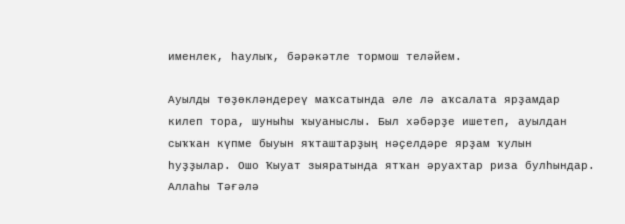именлек, һаулыҡ, бәрәкәтле тормош теләйем.

Ауылды төҙөкләндереү маҡсатында әле лә аҡсалата ярҙамдар килеп тора, шуныһы ҡыуаныслы. Был хәбәрҙе ишетеп, ауылдан сыҡҡан күпме быуын яҡташтарҙың нәҫелдәре ярҙам ҡулын һуҙҙылар. Ошо Ҡыуат зыяратында ятҡан әруахтар риза булһындар. Аллаһы Тәғәлә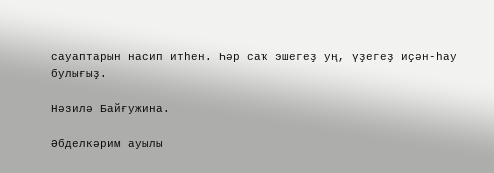сауаптарын насип итһен. Һәр саҡ эшегеҙ уң, үҙегеҙ иҫән-һау булығыҙ.

Нәзилә Байғужина.

Әбделкәрим ауылы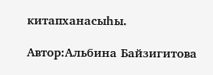китапханасыһы.

Автор:Альбина Байзигитова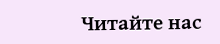Читайте нас